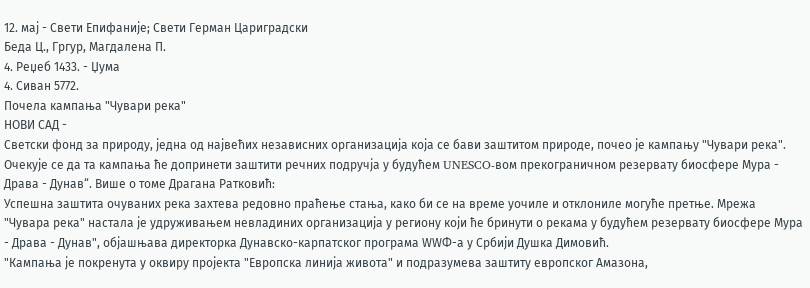12. мај - Свети Епифаније; Свети Герман Цариградски
Беда Ц., Гргур, Магдалена П.
4. Реџеб 1433. - Џума
4. Сиван 5772.
Почела кампања "Чувари река"
НОВИ САД -
Светски фонд за природу, једна од највећих независних организација која се бави заштитом природе, почео је кампању "Чувари река". Очекује се да та кампања ће допринети заштити речних подручја у будућем UNESCO-вом прекограничном резервату биосфере Мура - Драва - Дунав“. Више о томе Драгана Ратковић:
Успешна заштита очуваних река захтева редовно праћење стања, како би се на време уочиле и отклониле могуће претње. Мрежа "Чувара река" настала је удруживањем невладиних организација у региону који ће бринути о рекама у будућем резервату биосфере Мура - Драва - Дунав", објашњава директорка Дунавско-карпатског програма WWФ-а у Србији Душка Димовић.
"Кампања је покренута у оквиру пројекта "Европска линија живота" и подразумева заштиту европског Амазона,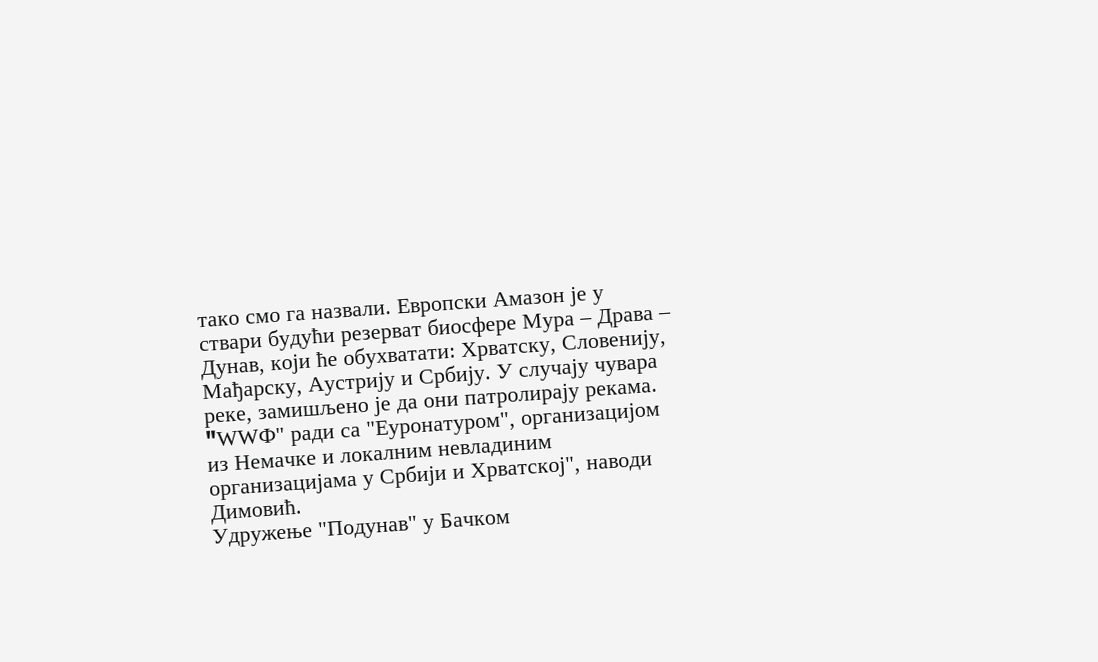тако смо га назвали. Европски Амазон је у ствари будући резерват биосфере Мура – Драва – Дунав, који ће обухватати: Хрватску, Словенију, Мађарску, Аустрију и Србију. У случају чувара реке, замишљено је да они патролирају рекама. "WWФ" ради са "Еуронатуром", организацијом из Немачке и локалним невладиним организацијама у Србији и Хрватској", наводи Димовић.
Удружење "Подунав" у Бачком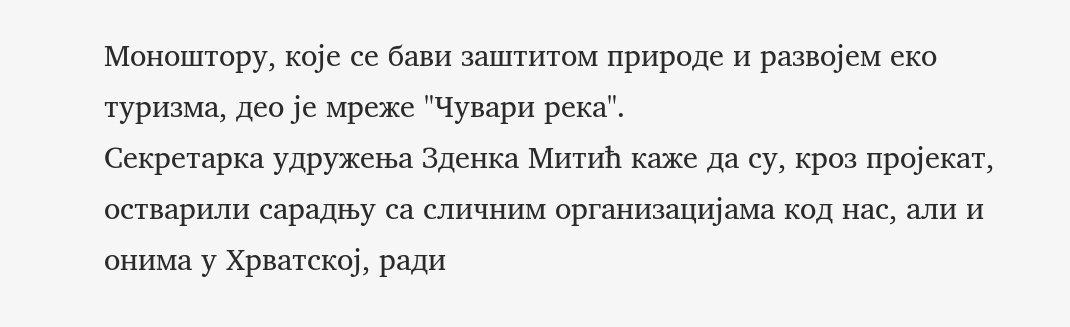Моноштору, које се бави заштитом природе и развојем еко туризма, део је мреже "Чувари река".
Секретарка удружења Зденка Митић каже да су, кроз пројекат, остварили сарадњу са сличним организацијама код нас, али и онима у Хрватској, ради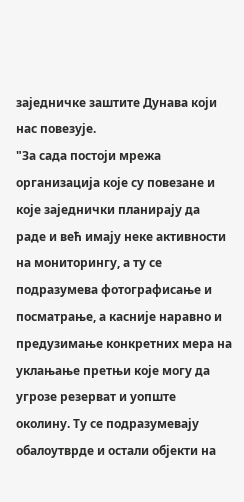заједничке заштите Дунава који нас повезује.
"За сада постоји мрежа организација које су повезане и које заједнички планирају да раде и већ имају неке активности на мониторингу, а ту се подразумева фотографисање и посматрање, а касније наравно и предузимање конкретних мера на уклањање претњи које могу да угрозе резерват и уопште околину. Ту се подразумевају обалоутврде и остали објекти на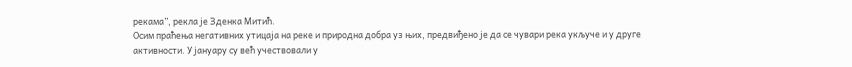рекама”, рекла је Зденка Митић.
Осим праћења негативних утицаја на реке и природна добра уз њих, предвиђено је да се чувари река укључе и у друге активности. У јануару су већ учествовали у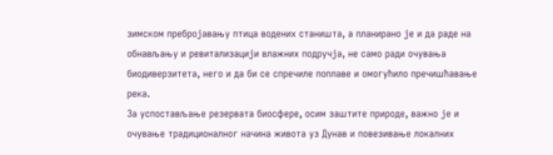зимском пребројавању птица водених станишта, а планирано је и да раде на обнављању и ревитализацији влажних подручја, не само ради очувања биодиверзитета, него и да би се спречиле поплаве и омогућило пречишћавање река.
За успостављање резервата биосфере, осим заштите природе, важно је и очување традиционалног начина живота уз Дунав и повезивање локалних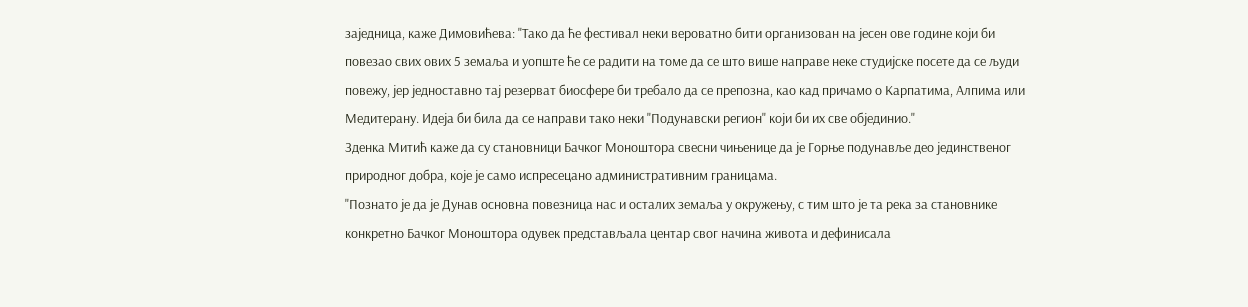заједница, каже Димовићева: "Тако да ће фестивал неки вероватно бити организован на јесен ове године који би повезао свих ових 5 земаља и уопште ће се радити на томе да се што више направе неке студијске посете да се људи повежу, јер једноставно тај резерват биосфере би требало да се препозна, као кад причамо о Карпатима, Алпима или Медитерану. Идеја би била да се направи тако неки "Подунавски регион" који би их све објединио."
Зденка Митић каже да су становници Бачког Моноштора свесни чињенице да је Горње подунавље део јединственог природног добра, које је само испресецано административним границама.
"Познато је да је Дунав основна повезница нас и осталих земаља у окружењу, с тим што је та река за становнике конкретно Бачког Моноштора одувек представљала центар свог начина живота и дефинисала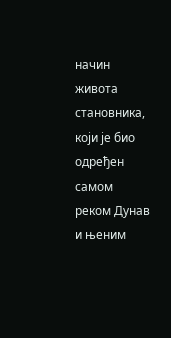начин живота становника, који је био одређен самом реком Дунав и њеним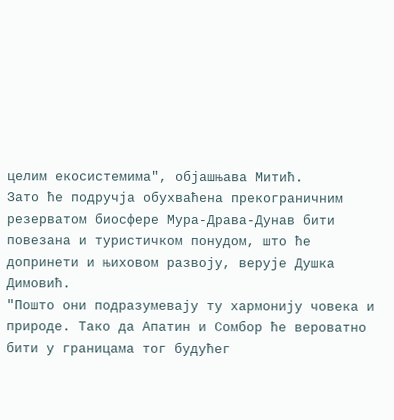целим екосистемима", објашњава Митић.
Зато ће подручја обухваћена прекограничним резерватом биосфере Мура-Драва-Дунав бити повезана и туристичком понудом, што ће допринети и њиховом развоју, верује Душка Димовић.
"Пошто они подразумевају ту хармонију човека и природе. Тако да Апатин и Сомбор ће вероватно бити у границама тог будућег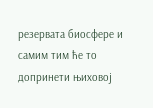резервата биосфере и самим тим ће то допринети њиховој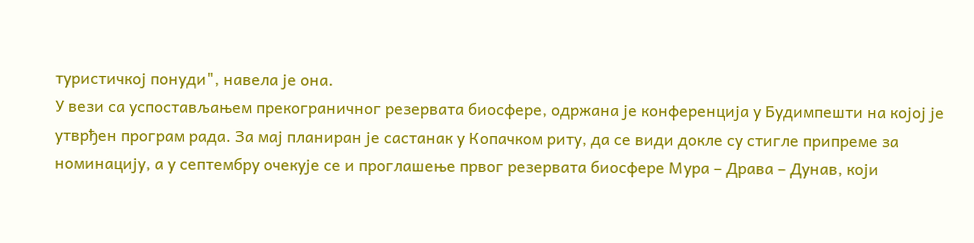туристичкој понуди", навела је она.
У вези са успостављањем прекограничног резервата биосфере, одржана је конференција у Будимпешти на којој је утврђен програм рада. За мај планиран је састанак у Копачком риту, да се види докле су стигле припреме за номинацију, а у септембру очекује се и проглашење првог резервата биосфере Мура – Драва – Дунав, који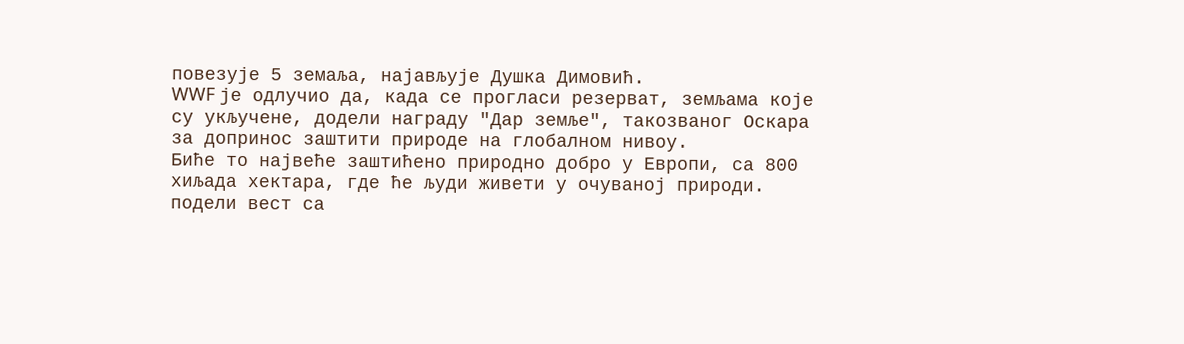повезује 5 земаља, најављује Душка Димовић.
WWF је одлучио да, када се прогласи резерват, земљама које су укључене, додели награду "Дар земље", такозваног Оскара за допринос заштити природе на глобалном нивоу.
Биће то највеће заштићено природно добро у Европи, са 800 хиљада хектара, где ће људи живети у очуваној природи.
подели вест са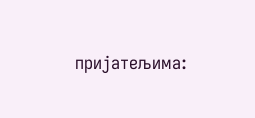пријатељима: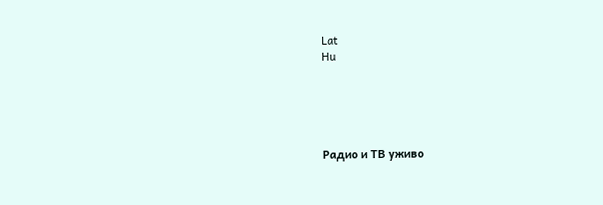Lat
Hu





Радио и ТВ уживо